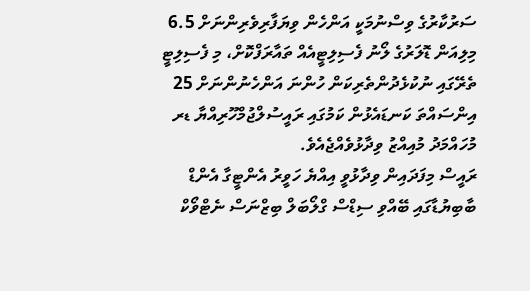ސަރުކާރުގެ ވިސްނުމަކީ އަންހެން ވިޔަފާރިވެރިންނަށް 6.5 މިލިއަން ޑޮލަރުގެ ލޯނު ފެސިލިޓީއެއް ތައާރަފްކޮށް، މި ފެސިލިޓީ ތެރޭގައި ނުކުޅެދުންތެރިކަން ހުންނަ އަންހެނުންނަށް 25 އިންސައްތަ ކަނޑައެޅުން ކަމުގައި ރައީސުލްޖުމްހޫރިއްޔާ ޑރ މުހައްމަދު މުއިއްޒު ވިދާޅުވެއްޖެއެވެ.
ރައީސް މިފަދައިން ވިދާޅުވީ އިއްޔެ ހަވީރު އެންޓީގާ އެންޑް ބާބިޔުޑާގައި ބޭއްވި ސިޑްސް ގްލޯބަލް ބިޒްނަސް ނެޓްވޯކް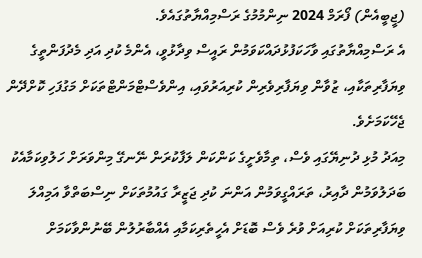(ޖީބީއެން) ފޯރަމް 2024 ނިންމުމުގެ ރަސްމިއްޔާތުގައެވެ.
އެ ރަސްމިއްޔާތުގައި ވާހަކަފުޅުދައްކަވަމުން ރައީސް ވިދާޅުވީ، އެންމެ ކުދި އަދި މެދުފަންތީގެ ވިޔަފާރިތަކާއި، ޒުވާން ވިޔަފާރިވެރިން ކުރިއަރުވައި، އިންވެސްޓްމަންޓްތަކަށް މަގުފަހި ކޮށްދޭން ޖެހޭކަމަށެވެ.
މިއަދު މުޅި ދުނިޔޭގައި ވެސް، ތިމާވެށީގެ ކަންކަން ލަފާކުރަން ނޭނގޭ މިންވަރަށް ހަލުވިކަމާއެކު ބަދަލުވަމުން ދާއިރު، ތަރައްގީވަމުން އަންނަ ކުދި ޖަޒީރާ ގައުމުތަކަށް ނިސްބަތްވާ އަމިއްލަ ވިޔަފާރިތަކަށް ކުރިއަށް ވުރެ ވެސް ބޮޑަށް އެހީތެރިކަމާއި އެއްބާރުލުން ބޭނުންވާކަމަށް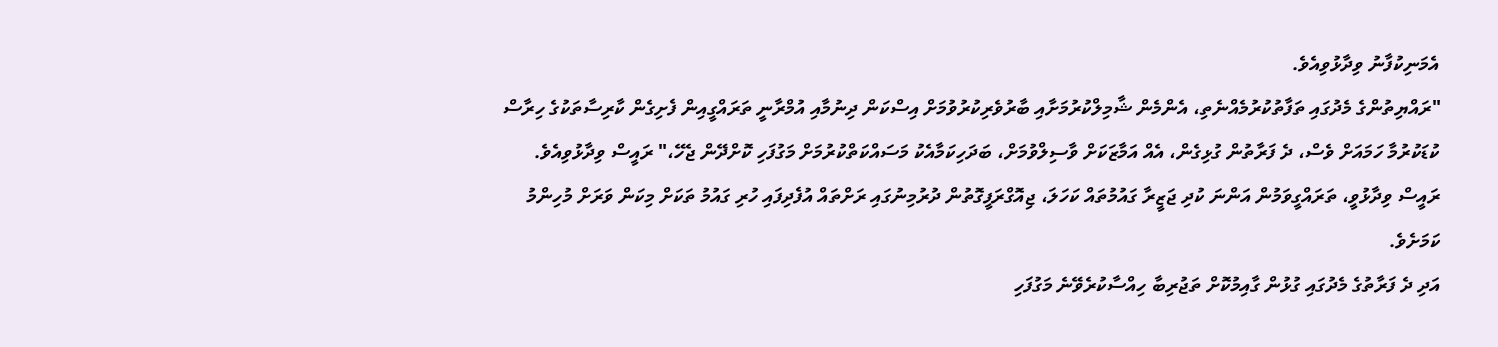އެމަނިކުފާނު ވިދާޅުވިއެވެ.
"ރައްޔިތުންގެ މެދުގައި ތަފާތުކުރުމެއްނެތި، އެންމެން ޝާމިލްކުރުމަށާއި ބާރުވެރިކުރުވުމަށް އިސްކަން ދިނުމާއި އުމްރާނީ ތަރައްގީއިން ފެށިގެން ކާރިސާތަކުގެ ހިރާސް ކުޑަކުރުމާ ހަމައަށް ވެސް، ދެ ފަރާތުން ގުޅިގެން، އެއް އަމާޒަކަށް ވާސިލްވުމަށް، ބަދަހިކަމާއެކު މަސައްކަތްކުރުމަށް މަގުފަހި ކޮށްދޭން ޖެހޭ،" ރައީސް ވިދާޅުވިއެވެ.
ރައީސް ވިދާޅުވީ، ތަރައްގީވަމުން އަންނަ ކުދި ޖަޒީރާ ގައުމުތައް ކަހަލަ، ޖިއޮގްރަފީގޮތުން ދުރުމިނުގައި ރަށްތައް އުފެދިފައި ހުރި ގައުމު ތަކަށް މިކަން ވަރަށް މުހިންމު ކަމަށެވެ.
އަދި ދެ ފަރާތުގެ މެދުގައި ގުޅުން ގާއިމުކޮށް ތަޖުރިބާ ހިއްސާކުރެވޭނެ މަގުފަހި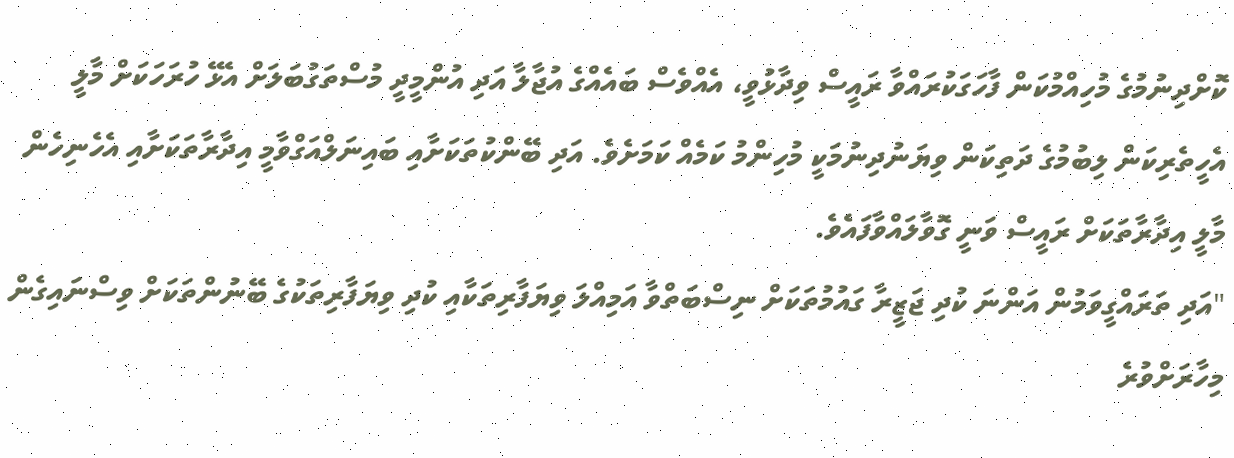ކޮށްދިނުމުގެ މުހިއްމުކަން ފާހަގަކުރައްވާ ރައީސް ވިދާޅުވީ، އެއްވެސް ބައެއްގެ އުޖާލާ އަދި އުންމީދީ މުސްތަގުބަލަށް އެޅޭ ހުރަހަކަށް މާލީ އެހީތެރިކަން ލިބުމުގެ ދަތިކަން ވިޔަނުދިނުމަކީ މުހިންމު ކަމެއް ކަމަށެވެ. އަދި ބޭންކުތަކަށާއި ބައިނަލްއަގްވާމީ އިދާރާތަކަށާއި އެހެނިހެން މާލީ އިދާރާތަކަށް ރައީސް ވަނީ ގޮވާލައްވާފައެވެ.
"އަދި ތަރައްގީވަމުން އަންނަ ކުދި ޖަޒީރާ ގައުމުތަކަށް ނިސްބަތްވާ އަމިއްލަ ވިޔަފާރިތަކާއި ކުދި ވިޔަފާރިތަކުގެ ބޭނުންތަކަށް ވިސްނައިގެން މިހާރަށްވުރެ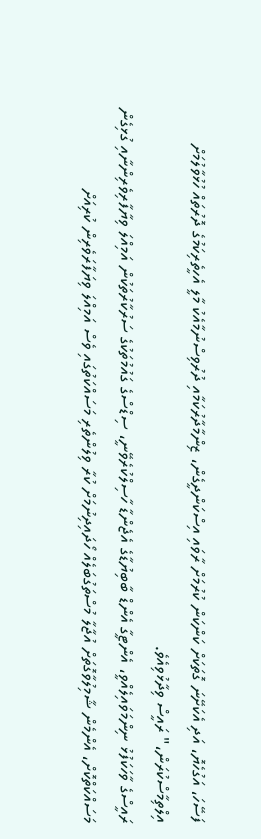ފަސޭހަ، އަގުހެޔޮ، އަދި އެކަށޭނަ ގޮތަކަށް ކަންކަން ކުރުމަށް ރާވައި އިސްކަންދީގެން، ޒިންމާދާރުކަމާއި ދުރުވިސްނުމާއެކު މާލީ އެހީތެރިކަމުގެ ދޮރުތައް ހުޅުވާލުމަށް އިލްތިމާސްކުރަން،" ރައީސް ވިދާޅުވިއެވެ.
ރައީސްގެ ވާހަކަފުޅު ނިންމަވައިލެއްވީ، އެންޓީގާ އެންޑް ބާބިޔުޑާގެ އެޖެންޑާ ހާސިލްކުރެވޭނީ، ސިޑްސްގެ ގައުމުތަކުގެ ސަރުކާރުތަކުން އަމިއްލަ ވިޔާފާރިވެރިންނާއި ގުޅިގެން މަސައްކަތްކޮށް، އެންމެން ޝާމިލުވާގޮތަށް އުޖާލާ މުސްތަގުބަލެއް ހޯދައިދިނުމަށް ކުރާ ވިލުންތެރި މަސައްކަތުގައި ވެސް އަމިއްލަ ވިޔަފާރަވެރިން ކުރިއަށް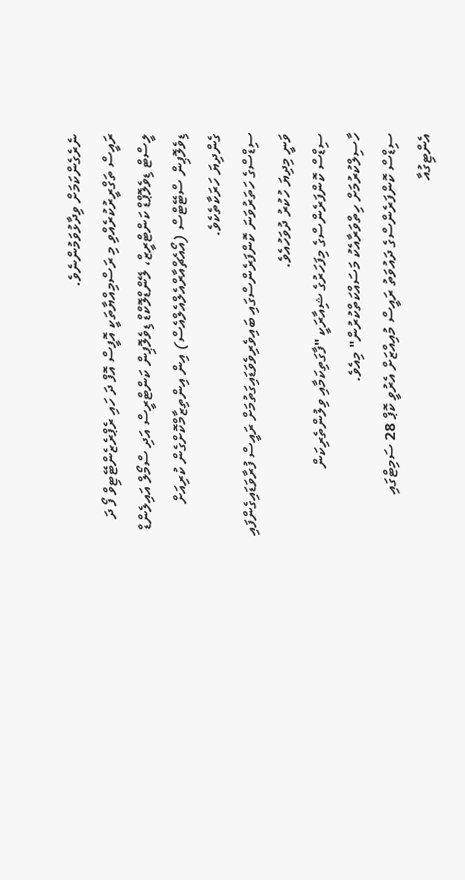ނެރެގެންކަމަށް ވިދާޅުވަމުންނެވެ.
ރައީސް ތަގްރީރުކުރެއްވި މި ރަސްމިއްޔާތަކީ އޮފީސް އޮފް ދަ ހައި ރެޕްރެޒެންޓޭޓިވް ފޯ ދަ ލީސްޓް ޑިވެލޮޕްޑް ކަންޓްރީޒް، ލޭންޑްލޮކްޑް ޑިވެލޮޕިން ކަންޓްރީސް އަދި ސްމޯލް އައިލެންޑް ޑިވެލޮޕިން ސްޓޭޓްސް (އޯއެޗްއާރްއެލްއެލްއެސް) އިން އިންތިޒާމްކޮށްގެން ކުރިއަށް ގެންދިޔަ ހަރަކާތެކެވެ.
ސިޑްސްގެ ހަތަރުވަނަ ކޮންފަރެންސްގައި ބައިވެރިވެވަޑައިގަތުމަށް ރައީސް ފުރާވަޑައިގެންފައި ވަނީ މިދިޔަ ހުކުރު ދުވަހުއެވެ.
ސިޑްސް ކޮންފަރެންސްގެ މިފަހަރުގެ ޝިއާރަކީ "ފާގަތިކަމާއި ވިލުންތެރިކަން ހާސިލްކުރުމަށް ހިތްވަރާއެކު މަސައްކަތްކުރުން" މިއެވެ.
ސިޑްސް ކޮންފަރެންސްގެ ދައުވަތު ރައީސް މުއިއްޒަށް އެރުވީ ކޮޕް 28 ސަމިޓްގައި އެންޓިގުއާ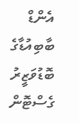އެންޑް ބާބިއުޑާގެ ބޮޑުވަޒީރު ގެސްޓޮން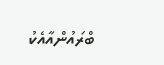ބްރައުންއާއެކު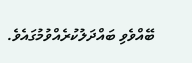ބޭއްވެވި ބައްދަލުކުރެއްވުމުގައެވެ.